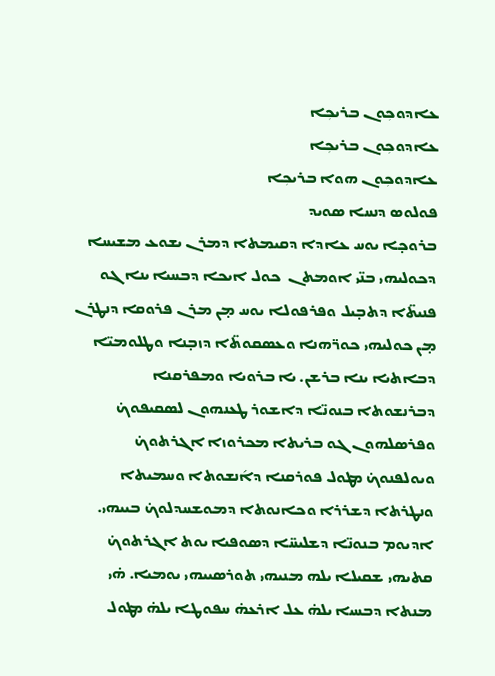ܥܐܕܘܟܼܘܢ ܒܪܝܟܼܐ
ܥܐܕܘܟܼܘܢ ܒܪܝܟܼܐ
ܥܐܕܘܟܼܘܢ ܗܘܐ ܒܪܝܟܼܐ
ܦܘܠܘܣ ܕܢܚܐ ܣܘܝܕ
ܒܪܘܟ̣ܐ ܝܘܚ ܥܐܕܐ ܕܩܝܡܬܐ ܕܡܪܢ ܝܫܘܥ ܡܫܝܚܐ ܕܟܘܠܝܗܝ ܒܢ̈ܝ ܐܘܡܬܢ  ܟܘܠ ܐܝܟܐ ܕܒܚܝܐ ܝܢܐ ܓܘ ܦܢܝܬ̈ܐ ܕܬܒ̣ܝܠ ܘܦܪܦܘܠܐ ܝܘܚ ܡ̣ܢ ܡܪܢ ܦܪܘܩܐ ܕܢܛܪܢ ܡ̣ܢ ܟܘܠܝܗܝ ܟܘܪ̈ܗܢܐ ܘܥܣܩܘܬ̈ܐ ܕܙܒ̣ܢܐ ܘܛܠܘܡܝ̈ܐ ܕܒܐܬܝܐ ܝܢܐ ܒܪܫܢ. ܝܐ ܒܪܘܝܐ ܘܡܦܪܩܢܐ ܕܒܪܢܫܘܬܐ ܒܢܘܢ̈ܐ ܕܐܫܘܪ ܛܥܢܗܘܢ ܠܣܩܝܦܘܟ̇ ܘܦܪܣܠܗܘܢ ܓܘ ܒܪܝܬܐ ܡܟܪܘܙܐ ܐܓܪܬܘܟ̇ ܘܝܘܠܦܢܘܟ̇ ܡܛܘܠ ܦܘܪܩܢܐ ܕܐ݇ܢܫܘܬܐ ܘܚܡܝܬܐ ܘܢܛܪܬܐ ܕܫܪܪܐ ܘܟܐܢܘܬܐ ܕܡܘܫܚܕܠܘܟ̇ ܒܝܝܗܝ.
ܐܕܝܘܡ ܒܢܘܢ̈ܐ ܕܫܠܝܚ̈ܐ ܕܣܘܦܝܐ ܝܘܬ ܐܓܪܬܘܟ̇ ܩܬܝܗܝ ܫܩܝܠܐ ܝܠܗ ܡܢܝܗܝ ܬܘܪܣܝܝܗܝ ܝܘܡܝܐ. ܗ̇ܝ ܡܢܬܐ ܕܒܚܝܐ ܝܠܗ̇ ܥܠ ܐܪܥܗ̇ ܚܦܘܛܐ ܝܠܗ̇ ܡܛܘܠ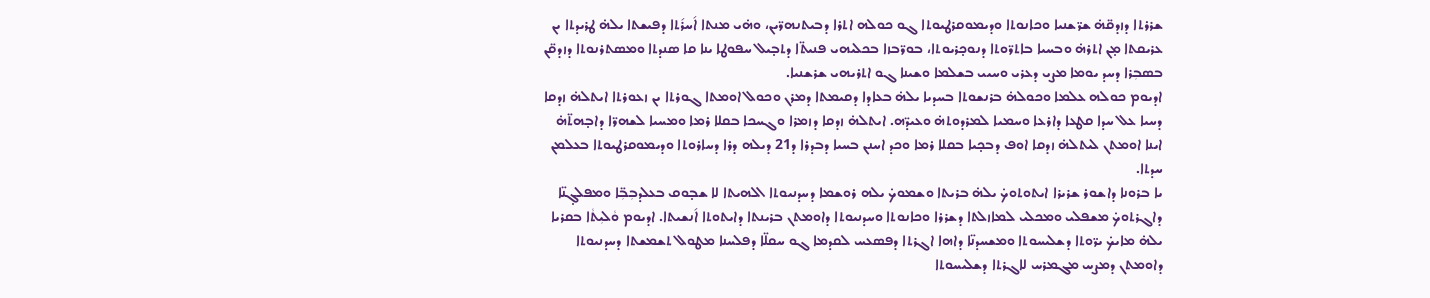ܫܪܪܬܐ ܕܙܕܩ̈ܗ̇ ܫܪ̈ܫܢܝܐ ܘܟܐܢܘܬܐ ܘܕܝܡܘܩܪܛܝܘܬܐ ܓܘ ܟܘܠܗ ܐܬܪܐ ܕܒܝܬܢܗܪ̈ܝܢ، ܘܗ̇ܝ ܡܢܬܐ ܐ݇ܚܪ݇ܬܐ ܕܦܝܫܬܐ ܝܠܗ̇ ܛܪܝܕܬܐ ܝܢ ܥܪܝܩܬܐ ܡ̣ܢ ܐܬܪܗ̇ ܘܒܚܝܐ ܒܐܬܪ̈ܘܬܐ ܕܢܘܟ̣ܪܝܘܬܐ، ܒܘܪ̈ܒܙܐ ܒܟܠܝܗܝ ܦܢܝܬ̈ܐ ܕܬܒ̣ܝܠ ܚܦܘܛܐ ܝܢܐ ܩܐ ܣܢܕܬܐ ܘܡܣܬܪܢܘܬܐ ܕܙܕܩ̈ܢ ܒܣܒܼܪܐ ܕܚܕ ܝܘܡܐ ܡܨܝ ܕܥܪܝ ܘܚܝܝ ܒܫܠܡܐ ܘܫܝܢܐ ܓܘ ܐܬܪܝܗܝ ܫܪܫܢܝܐ.
ܐܕܝܘܡ ܟܘܠܗ ܥܠܡܐ ܘܟܘܠܗ̇ ܒܪܢܫܘܬܐ ܒܚܕܝܐ ܝܠܗ̇ ܒܥܐܕܐ ܕܩܝܡܬܐ ܕܡܪܢ ܘܟܘܠ ܐܘܡܬܐ ܓܘܪܬܐ ܝܢ ܙܥܘܪܬܐ ܐܝܬܠܗ̇ ܙܕܩܐ ܕܚܝܐ ܥܠ ܚܕܐ ܩܛܥܐ ܕܐܪܥܐ ܘܚܡܝܐ ܠܡܪܕܘܬܗ̇ ܘܥܝܕ̈ܗ. ܐܝܬܠܗ̇ ܙܕܩܐ ܕܙܡܪܐ ܘܓܚܟܐ ܒܩܠܐ ܪܡܐ ܘܡܚܝܐ ܠܫܗܪ̈ܐ ܕܐܒ̣ܗܬ̈ܗ̇ ܐܝܢܐ ܐܘܡܬܢ ܠܝܬܠܗ̇ ܙܕܩܐ ܐܘܦ ܕܒܟ̣ܝܐ ܒܩܠܐ ܪܡܐ ܘܟܕ ܐܚܢܢ ܒܚܝܐ ܕܒܕܪܐ ܕ21 ܕܝܠܗ ܕܪܐ ܕܚܐܪܘܬܐ ܘܕܝܡܘܩܪܛܝܘܬܐ ܒܥܠܡܢ ܚܕܬܐ.
ܝܐ ܒܪܘܢܐ ܕܐܫܘܪ ܫܪܝܪܐ ܐܝܬܘܬܘܟ̇ ܝܠܗ̇ ܒܪܝܬܐ ܘܫܡܘܟ̇ ܝܠܗ ܪܘܫܡܐ ܕܚܕܢܝܘܬܐ ܐܠܗܝܬܐ ܠܐ ܫܒ̣ܘܩ ܒܥܠܕܒܼܒܼ̈ܐ ܘܡܦܠܓ̣ܢ̈ܐ ܕܐܓܪܬܘܟ̇ ܡܫܦܠܝ ܘܡܟܠܝ ܠܡܐܙܠܬܐ ܕܫܪܪܐ ܘܟܐܢܘܬܐ ܘܚܕܢܝܘܬܐ ܕܐܘܡܬܢ ܒܪܝܢܬܐ ܕܐܝܬܘܬܐ ܐ݇ܢܫܝܬܐ. ܐܕܝܘܡ ܘܵܠܝܼܬܵܐ ܒܩܪܝܐ ܝܠܗ̇ ܡܐܝܟ̇ ܝܪ̈ܘܬܐ ܕܫܠܝܚܘܬܐ ܘܡܫܚܕܢ̈ܐ ܕܐܗܐ ܐܓܪܬܐ ܕܦܣܥܚ ܠܩܕܡܐ ܓܘ ܚܩܠ̈ܐ ܕܦܠܚܢܐ ܡܛܘܠ ܬܫܡܫܬܐ ܕܚܕܢܝܘܬܐ ܕܐܘܡܬܢ ܕܡܨܚ ܡܓܡܪܚ ܠܐܓܪܬܐ ܕܫܠܝܚܘܬܐ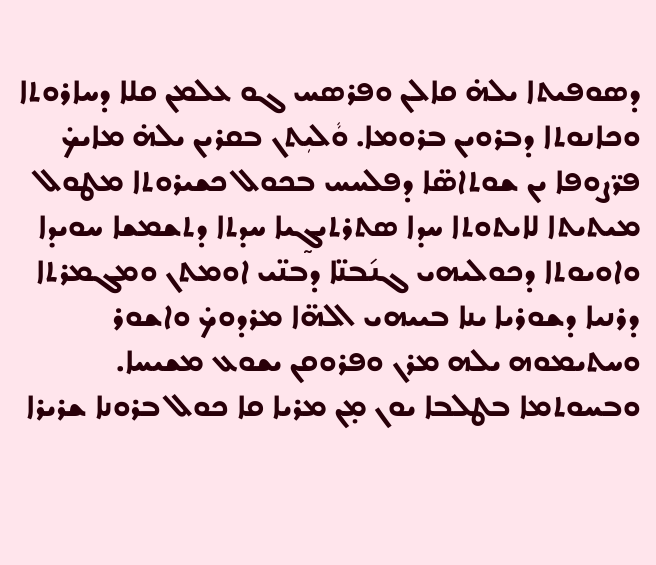ܕܣܘܦܝܬܐ ܝܠܗ̇ ܩܐܠܢ ܘܦܪܣܚ ܓܘ ܥܠܡܢ ܩܠܐ ܕܚܐܪܘܬܐ ܘܟܐܢܘܬܐ ܕܒܪܘܝܢ ܒܪܘܡܐ. ܘܵܠܝܼܬܢ ܒܩܪܝܢ ܝܠܗ̇ ܡܐܝܟ̇ ܦܪ̈ܨܘܦܐ ܝܢ ܫܘܬܐܣ̈ܐ ܕܦܠܚܚ ܒܟܘܠ ܟܫܝܪܘܬܐ ܡܛܘܠ ܡܝܬܝܬܐ ܠܐܝܬܘܬܐ ܚܕܐ ܣܬܪܬܝܓ̰ܝܐ ܚܕܬܐ ܕܬܫܡܫܐ ܚܘܝܕܐ ܘܐܘܝܘܬܐ ܕܟܘܠܝܗܝ ܓܢ݇ܒܢ̈ܐ ܕܒܢ̈ܝ ܐܘܡܬܢ ܘܡܓܡܪܬܐ ܕܪܢܝܐ ܕܫܘܪܝܐ ܝܢܐ ܒܝܝܗܝ ܐܠܗ̈ܐ ܡܪܕܘܟ̇ ܘܐܫܘܪ ܘܚܬܝܡܘܗ ܝܠܗ ܡܪܢ ܘܦܪܘܩܢ ܝܫܘܥ ܡܫܝܚܐ.
ܘܒܚܘܬܡܐ ܒܛܠܒܐ ܝܘܢ ܡ̣ܢ ܡܪܝܐ ܩܐ ܟܘܠ ܒܪܘܢܐ ܫܪܝܪܐ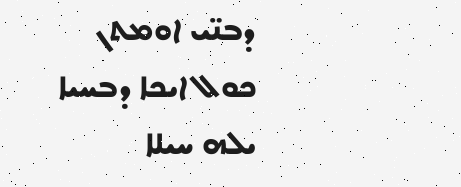ܕܒܢ̈ܝ ܐܘܡܬܢ ܟܘܠ ܐܝܟܐ ܕܒܚܝܐ ܝܠܗ ܚܝܠܐ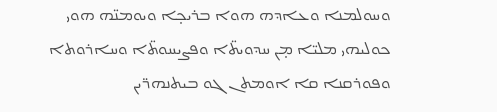ܘܚܘܠܡܢܐ ܘܥܐܕܗ ܗܘܐ ܒܪܝܟ̣ܐ ܘܝܘܡܢ̈ܗ ܗܘܝ ܟܘܠܝܗܝ ܡܠܝ̈ܐ ܡ̣ܢ ܚܕܘܝܬ̈ܐ ܘܦܨܝܚܘܬ̈ܐ ܘܚܐܪܘܬܐ ܘܦܘܪܩܢܐ ܩܐ ܐܘܡܬܢ ܓܘ ܒܝܬܢܗܪ̈ܝܢ